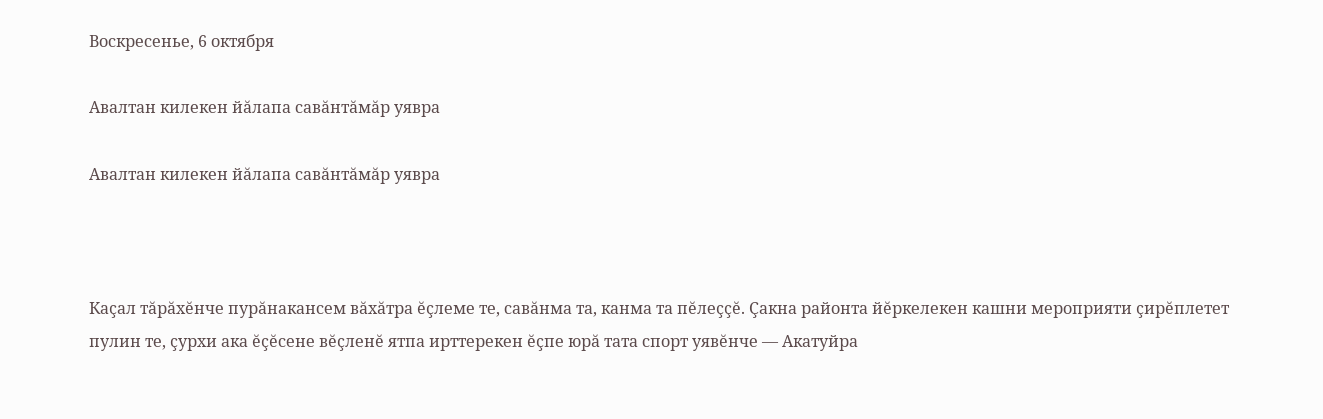Воскресенье, 6 октября

Авалтан килекен йăлапа савăнтăмăр уявра

Авалтан килекен йăлапа савăнтăмăр уявра



Каçал тăрăхĕнче пурăнакансем вăхăтра ĕçлеме те, савăнма та, канма та пĕлеççĕ. Çакна районта йĕркелекен кашни мероприяти çирĕплетет пулин те, çурхи ака ĕçĕсене вĕçленĕ ятпа ирттерекен ĕçпе юрă тата спорт уявĕнче — Акатуйра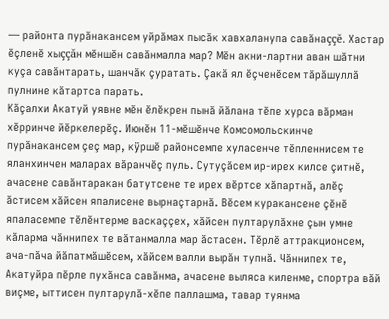— районта пурăнакансем уйрăмах пысăк хавхаланупа савăнаççĕ. Хастар ĕçленĕ хыççăн мĕншĕн савăнмалла мар? Мĕн акни-лартни аван шăтни куçа савăнтарать, шанчăк çуратать. Çакă ял ĕçченĕсем тăрăшуллă пулнине кăтартса парать.
Кăçалхи Акатуй уявне мĕн ĕлĕкрен пынă йăлана тĕпе хурса вăрман хĕрринче йĕркелерĕç. Июнĕн 11-мĕшĕнче Комсомольскинче пурăнакансем çеç мар, кÿршĕ районсемпе хуласенче тĕпленнисем те яланхинчен маларах вăранчĕç пуль. Сутуçăсем ир-ирех килсе çитнĕ, ачасене савăнтаракан батутсене те ирех вĕртсе хăпартнă, алĕç ăстисем хăйсен япалисене вырнаçтарнă. Вĕсем куракансене çĕнĕ япаласемпе тĕлĕнтерме васкаççех, хăйсен пултарулăхне çын умне кăларма чăннипех те вăтанмалла мар ăстасен. Тĕрлĕ аттракционсем, ача-пăча йăпатмăшĕсем, хăйсем валли вырăн тупнă. Чăннипех те, Акатуйра пĕрле пухăнса савăнма, ачасене выляса киленме, спортра вăй виçме, ыттисен пултарулă-хĕпе паллашма, тавар туянма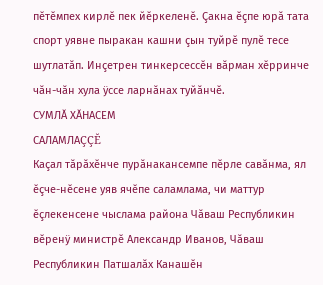пĕтĕмпех кирлĕ пек йĕркеленĕ. Çакна ĕçпе юрă тата спорт уявне пыракан кашни çын туйрĕ пулĕ тесе шутлатăп. Инçетрен тинкерсессĕн вăрман хĕрринче чăн-чăн хула ÿссе ларнăнах туйăнчĕ.
СУМЛĂ ХĂНАСЕМ
САЛАМЛАÇÇĔ
Каçал тăрăхĕнче пурăнакансемпе пĕрле савăнма, ял ĕçче-нĕсене уяв ячĕпе саламлама, чи маттур ĕçлекенсене чыслама района Чăваш Республикин вĕренÿ министрĕ Александр Иванов, Чăваш Республикин Патшалăх Канашĕн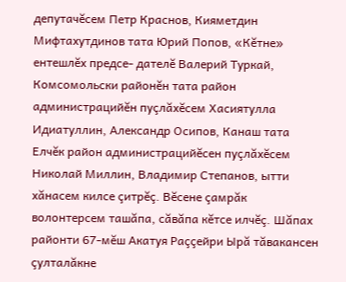депутачĕсем Петр Краснов, Кияметдин Мифтахутдинов тата Юрий Попов, «Кĕтне» ентешлĕх предсе- дателĕ Валерий Туркай, Комсомольски районĕн тата район администрацийĕн пуçлăхĕсем Хасиятулла Идиатуллин, Александр Осипов, Канаш тата Елчĕк район администрацийĕсен пуçлăхĕсем Николай Миллин, Владимир Степанов, ытти хăнасем килсе çитрĕç. Вĕсене çамрăк волонтерсем ташăпа, сăвăпа кĕтсе илчĕç. Шăпах районти 67-мĕш Акатуя Раççейри Ырă тăвакансен çулталăкне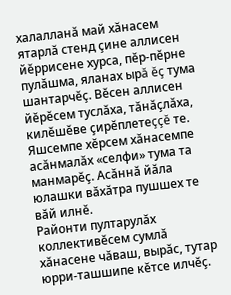халалланă май хăнасем ятарлă стенд çине аллисен йĕррисене хурса, пĕр-пĕрне пулăшма, яланах ырă ĕç тума шантарчĕç. Вĕсен аллисен йĕрĕсем туслăха, тăнăçлăха, килĕшĕве çирĕплетеççĕ те. Яшсемпе хĕрсем хăнасемпе асăнмалăх «селфи» тума та манмарĕç. Асăннă йăла юлашки вăхăтра пушшех те вăй илнĕ.
Районти пултарулăх коллективĕсем сумлă хăнасене чăваш, вырăс, тутар юрри-ташшипе кĕтсе илчĕç.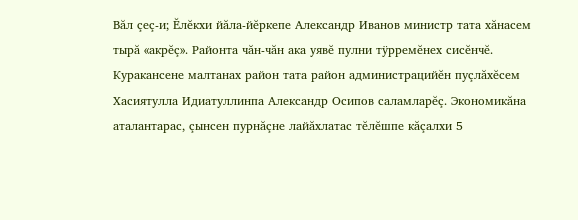Вăл çеç-и; Ĕлĕкхи йăла-йĕркепе Александр Иванов министр тата хăнасем тырă «акрĕç». Районта чăн-чăн ака уявĕ пулни тÿрремĕнех сисĕнчĕ.
Куракансене малтанах район тата район администрацийĕн пуçлăхĕсем Хасиятулла Идиатуллинпа Александр Осипов саламларĕç. Экономикăна аталантарас, çынсен пурнăçне лайăхлатас тĕлĕшпе кăçалхи 5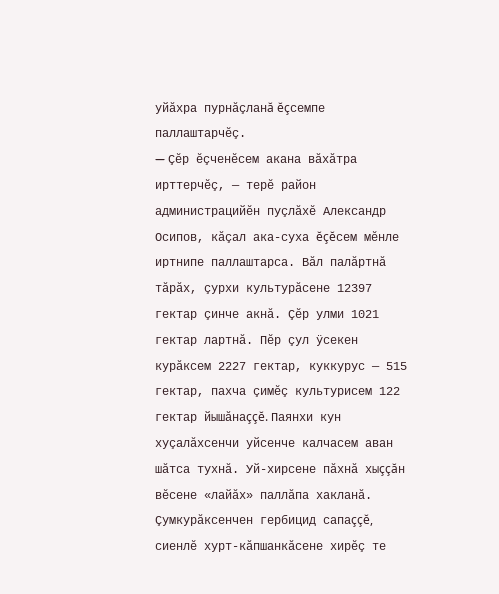уйăхра пурнăçланă ĕçсемпе паллаштарчĕç.
— Çĕр ĕçченĕсем акана вăхăтра ирттерчĕç, — терĕ район администрацийĕн пуçлăхĕ Александр Осипов, кăçал ака-суха ĕçĕсем мĕнле иртнипе паллаштарса. Вăл палăртнă тăрăх, çурхи культурăсене 12397 гектар çинче акнă. Çĕр улми 1021 гектар лартнă. Пĕр çул ÿсекен курăксем 2227 гектар, куккурус — 515 гектар, пахча çимĕç культурисем 122 гектар йышăнаççĕ. Паянхи кун хуçалăхсенчи уйсенче калчасем аван шăтса тухнă. Уй-хирсене пăхнă хыççăн вĕсене «лайăх» паллăпа хакланă. Çумкурăксенчен гербицид сапаççĕ, сиенлĕ хурт-кăпшанкăсене хирĕç те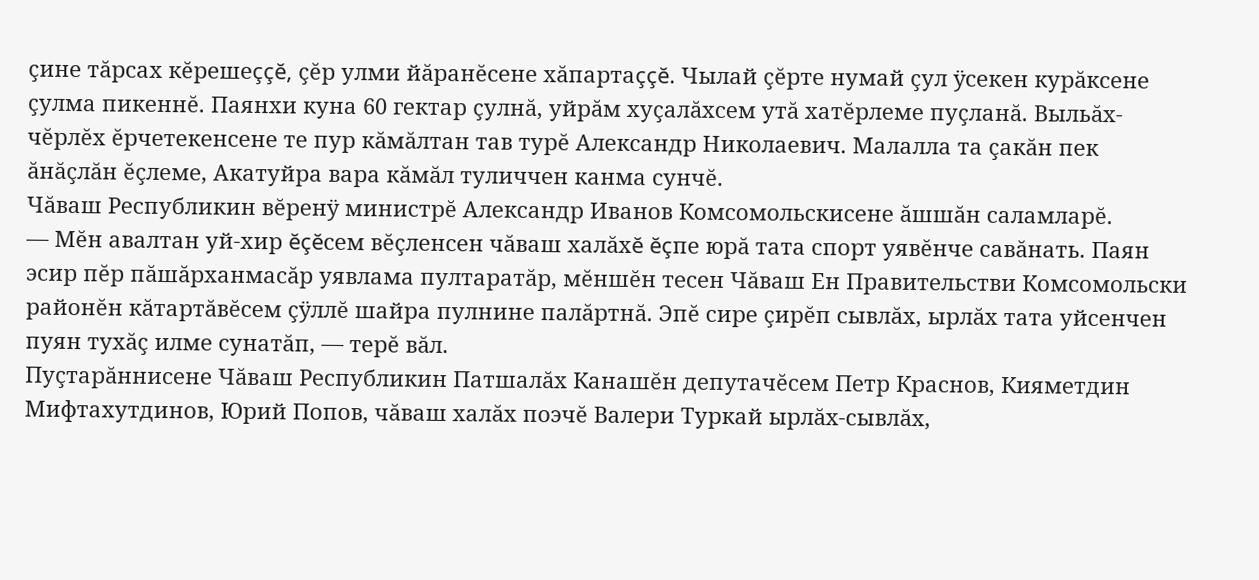çине тăрсах кĕрешеççĕ, çĕр улми йăранĕсене хăпартаççĕ. Чылай çĕрте нумай çул ÿсекен курăксене çулма пикеннĕ. Паянхи куна 60 гектар çулнă, уйрăм хуçалăхсем утă хатĕрлеме пуçланă. Выльăх-чĕрлĕх ĕрчетекенсене те пур кăмăлтан тав турĕ Александр Николаевич. Малалла та çакăн пек ăнăçлăн ĕçлеме, Акатуйра вара кăмăл туличчен канма сунчĕ.
Чăваш Республикин вĕренÿ министрĕ Александр Иванов Комсомольскисене ăшшăн саламларĕ.
— Мĕн авалтан уй-хир ĕçĕсем вĕçленсен чăваш халăхĕ ĕçпе юрă тата спорт уявĕнче савăнать. Паян эсир пĕр пăшăрханмасăр уявлама пултаратăр, мĕншĕн тесен Чăваш Ен Правительстви Комсомольски районĕн кăтартăвĕсем çÿллĕ шайра пулнине палăртнă. Эпĕ сире çирĕп сывлăх, ырлăх тата уйсенчен пуян тухăç илме сунатăп, — терĕ вăл.
Пуçтарăннисене Чăваш Республикин Патшалăх Канашĕн депутачĕсем Петр Краснов, Кияметдин Мифтахутдинов, Юрий Попов, чăваш халăх поэчĕ Валери Туркай ырлăх-сывлăх,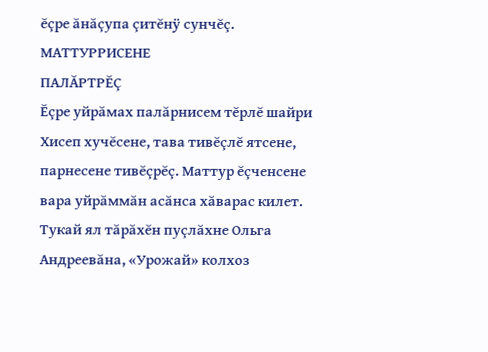ĕçре ăнăçупа çитĕнÿ сунчĕç.
МАТТУРРИСЕНЕ
ПАЛĂРТРĔÇ
Ĕçре уйрăмах палăрнисем тĕрлĕ шайри Хисеп хучĕсене, тава тивĕçлĕ ятсене, парнесене тивĕçрĕç. Маттур ĕçченсене вара уйрăммăн асăнса хăварас килет. Тукай ял тăрăхĕн пуçлăхне Ольга Андреевăна, «Урожай» колхоз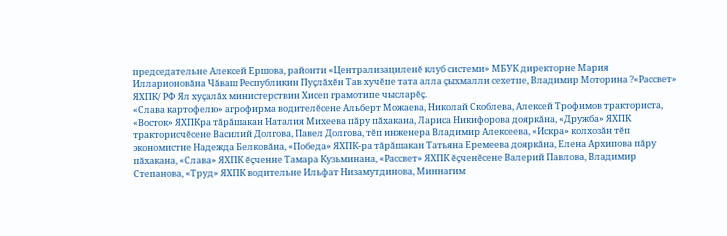председательне Алексей Ершова, районти «Централизациленĕ клуб системи» МБУК директорне Мария Илларионовăна Чăваш Республикин Пуçлăхĕн Тав хучĕпе тата алла çыхмалли сехетпе, Владимир Моторина ?«Рассвет» ЯХПК/ РФ Ял хуçалăх министерствин Хисеп грамотипе чысларĕç.
«Слава картофелю» агрофирма водителĕсене Альберт Можаева, Николай Скоблева, Алексей Трофимов тракториста, «Восток» ЯХПКра тăрăшакан Наталия Михеева пăру пăхакана, Лариса Никифорова дояркăна, «Дружба» ЯХПК тракторисчĕсене Василий Долгова, Павел Долгова, тĕп инженера Владимир Алексеева, «Искра» колхозăн тĕп экономистне Надежда Белковăна, «Победа» ЯХПК-ра тăрăшакан Татьяна Еремеева дояркăна, Елена Архипова пăру пăхакана, «Слава» ЯХПК ĕçченне Тамара Кузьминана, «Рассвет» ЯХПК ĕçченĕсене Валерий Павлова, Владимир Степанова, «Труд» ЯХПК водительне Ильфат Низамутдинова, Миннагим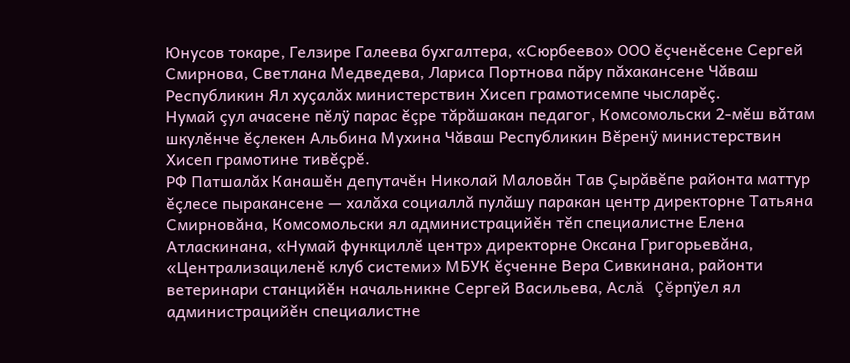Юнусов токаре, Гелзире Галеева бухгалтера, «Сюрбеево» ООО ĕçченĕсене Сергей Смирнова, Светлана Медведева, Лариса Портнова пăру пăхакансене Чăваш Республикин Ял хуçалăх министерствин Хисеп грамотисемпе чысларĕç.
Нумай çул ачасене пĕлÿ парас ĕçре тăрăшакан педагог, Комсомольски 2-мĕш вăтам шкулĕнче ĕçлекен Альбина Мухина Чăваш Республикин Вĕренÿ министерствин Хисеп грамотине тивĕçрĕ.
РФ Патшалăх Канашĕн депутачĕн Николай Маловăн Тав Çырăвĕпе районта маттур ĕçлесе пыракансене — халăха социаллă пулăшу паракан центр директорне Татьяна Смирновăна, Комсомольски ял администрацийĕн тĕп специалистне Елена Атласкинана, «Нумай функциллĕ центр» директорне Оксана Григорьевăна, «Централизациленĕ клуб системи» МБУК ĕçченне Вера Сивкинана, районти ветеринари станцийĕн начальникне Сергей Васильева, Аслă Çĕрпÿел ял администрацийĕн специалистне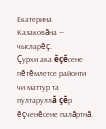Екатерина Казаковăна — чысларĕç.
Çурхи ака ĕçĕсене пĕтĕмлетсе районти чи маттур та пултаруллă çĕр ĕçченĕсене палăртнă.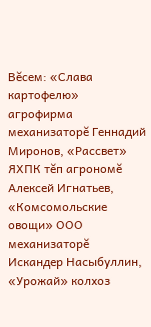Вĕсем: «Слава картофелю» агрофирма механизаторĕ Геннадий Миронов, «Рассвет» ЯХПК тĕп агрономĕ Алексей Игнатьев, «Комсомольские овощи» ООО механизаторĕ Искандер Насыбуллин, «Урожай» колхоз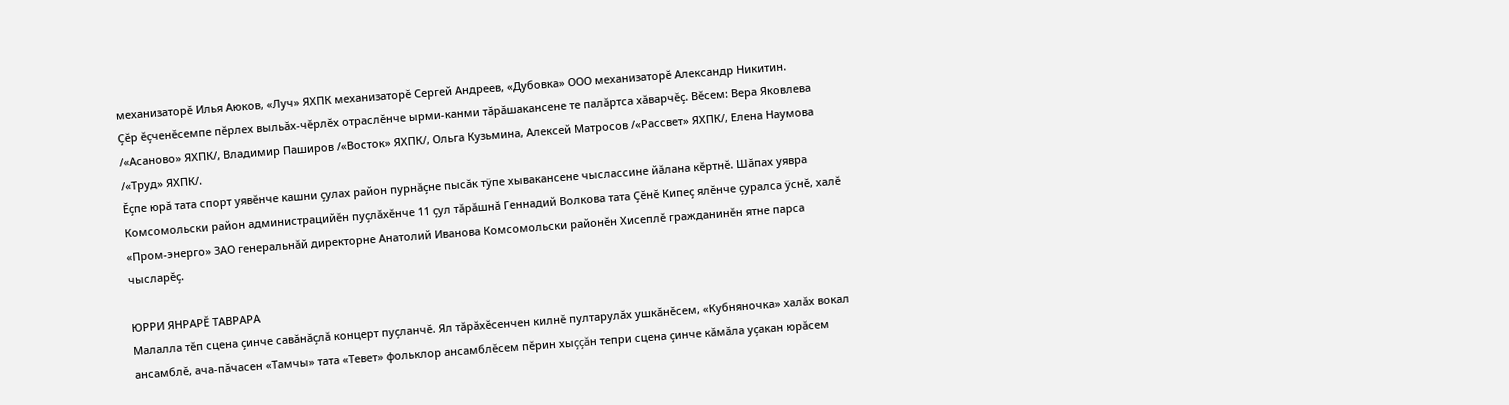механизаторĕ Илья Аюков, «Луч» ЯХПК механизаторĕ Сергей Андреев, «Дубовка» ООО механизаторĕ Александр Никитин.
Çĕр ĕçченĕсемпе пĕрлех выльăх-чĕрлĕх отраслĕнче ырми-канми тăрăшакансене те палăртса хăварчĕç. Вĕсем: Вера Яковлева /«Асаново» ЯХПК/, Владимир Паширов /«Восток» ЯХПК/, Ольга Кузьмина, Алексей Матросов /«Рассвет» ЯХПК/, Елена Наумова /«Труд» ЯХПК/.
Ĕçпе юрă тата спорт уявĕнче кашни çулах район пурнăçне пысăк тÿпе хывакансене чыслассине йăлана кĕртнĕ. Шăпах уявра Комсомольски район администрацийĕн пуçлăхĕнче 11 çул тăрăшнă Геннадий Волкова тата Çĕнĕ Кипеç ялĕнче çуралса ÿснĕ, халĕ «Пром-энерго» ЗАО генеральнăй директорне Анатолий Иванова Комсомольски районĕн Хисеплĕ гражданинĕн ятне парса чысларĕç.

ЮРРИ ЯНРАРĔ ТАВРАРА
Малалла тĕп сцена çинче савăнăçлă концерт пуçланчĕ. Ял тăрăхĕсенчен килнĕ пултарулăх ушкăнĕсем, «Кубняночка» халăх вокал ансамблĕ, ача-пăчасен «Тамчы» тата «Тевет» фольклор ансамблĕсем пĕрин хыççăн тепри сцена çинче кăмăла уçакан юрăсем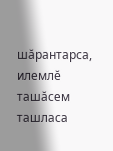шăрантарса, илемлĕ ташăсем ташласа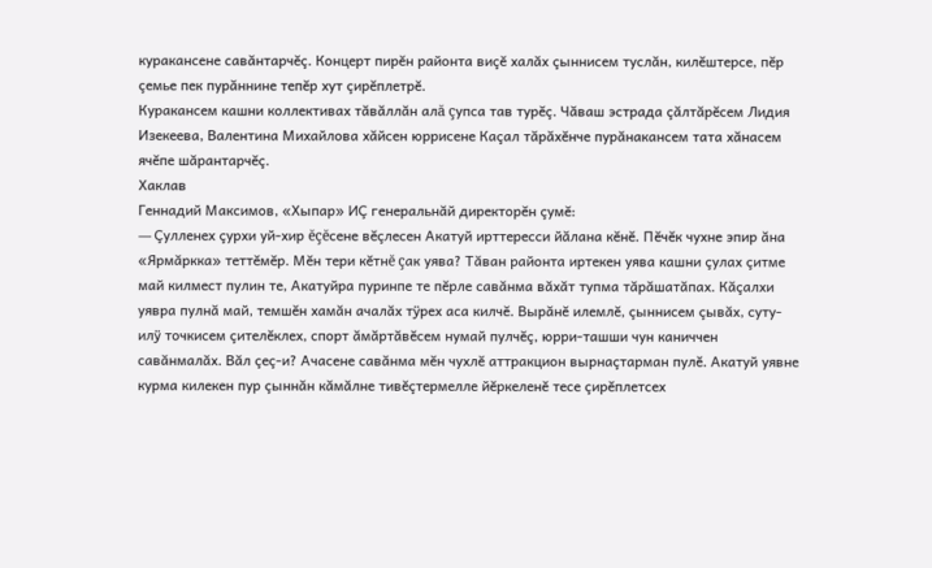куракансене савăнтарчĕç. Концерт пирĕн районта виçĕ халăх çыннисем туслăн, килĕштерсе, пĕр çемье пек пурăннине тепĕр хут çирĕплетрĕ.
Куракансем кашни коллективах тăвăллăн алă çупса тав турĕç. Чăваш эстрада çăлтăрĕсем Лидия Изекеева, Валентина Михайлова хăйсен юррисене Каçал тăрăхĕнче пурăнакансем тата хăнасем ячĕпе шăрантарчĕç.
Хаклав
Геннадий Максимов, «Хыпар» ИÇ генеральнăй директорĕн çумĕ:
— Çулленех çурхи уй-хир ĕçĕсене вĕçлесен Акатуй ирттересси йăлана кĕнĕ. Пĕчĕк чухне эпир ăна «Ярмăркка» теттĕмĕр. Мĕн тери кĕтнĕ çак уява? Тăван районта иртекен уява кашни çулах çитме май килмест пулин те, Акатуйра пуринпе те пĕрле савăнма вăхăт тупма тăрăшатăпах. Кăçалхи уявра пулнă май, темшĕн хамăн ачалăх тÿрех аса килчĕ. Вырăнĕ илемлĕ, çыннисем çывăх, суту-илÿ точкисем çителĕклех, спорт ăмăртăвĕсем нумай пулчĕç, юрри-ташши чун каниччен савăнмалăх. Вăл çеç-и? Ачасене савăнма мĕн чухлĕ аттракцион вырнаçтарман пулĕ. Акатуй уявне курма килекен пур çыннăн кăмăлне тивĕçтермелле йĕркеленĕ тесе çирĕплетсех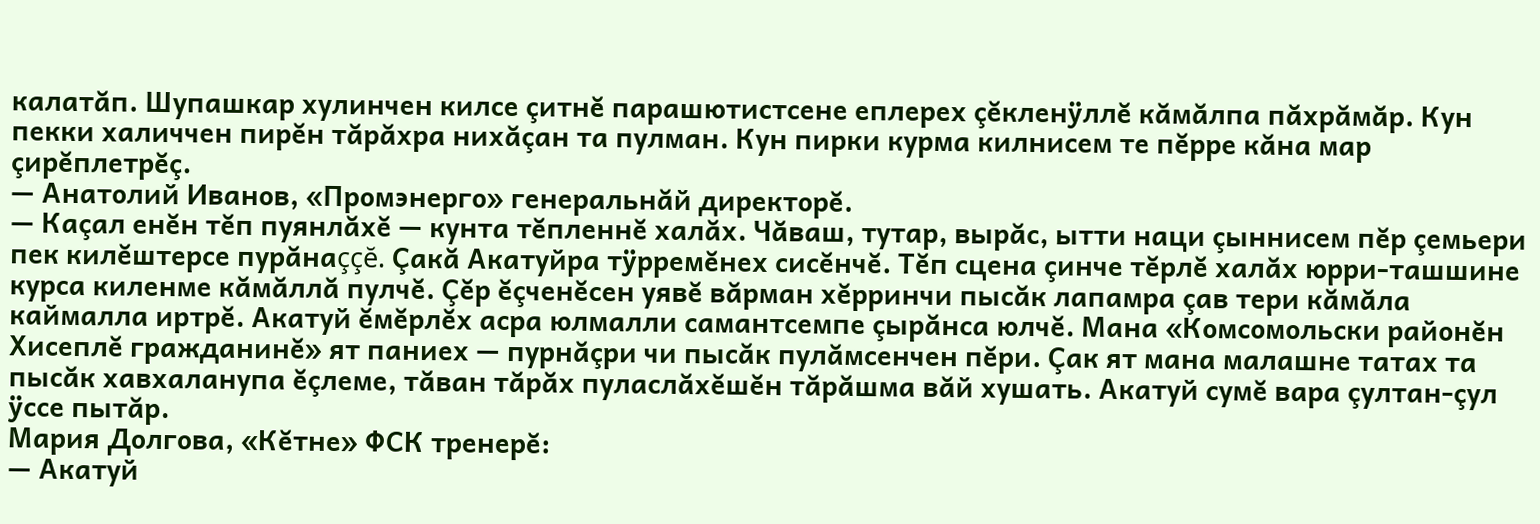калатăп. Шупашкар хулинчен килсе çитнĕ парашютистсене еплерех çĕкленÿллĕ кăмăлпа пăхрăмăр. Кун пекки халиччен пирĕн тăрăхра нихăçан та пулман. Кун пирки курма килнисем те пĕрре кăна мар çирĕплетрĕç.
— Анатолий Иванов, «Промэнерго» генеральнăй директорĕ.
— Каçал енĕн тĕп пуянлăхĕ — кунта тĕпленнĕ халăх. Чăваш, тутар, вырăс, ытти наци çыннисем пĕр çемьери пек килĕштерсе пурăнаççĕ. Çакă Акатуйра тÿрремĕнех сисĕнчĕ. Тĕп сцена çинче тĕрлĕ халăх юрри-ташшине курса киленме кăмăллă пулчĕ. Çĕр ĕçченĕсен уявĕ вăрман хĕрринчи пысăк лапамра çав тери кăмăла каймалла иртрĕ. Акатуй ĕмĕрлĕх асра юлмалли самантсемпе çырăнса юлчĕ. Мана «Комсомольски районĕн Хисеплĕ гражданинĕ» ят паниех — пурнăçри чи пысăк пулăмсенчен пĕри. Çак ят мана малашне татах та пысăк хавхаланупа ĕçлеме, тăван тăрăх пуласлăхĕшĕн тăрăшма вăй хушать. Акатуй сумĕ вара çултан-çул ÿссе пытăр.
Мария Долгова, «Кĕтне» ФСК тренерĕ:
— Акатуй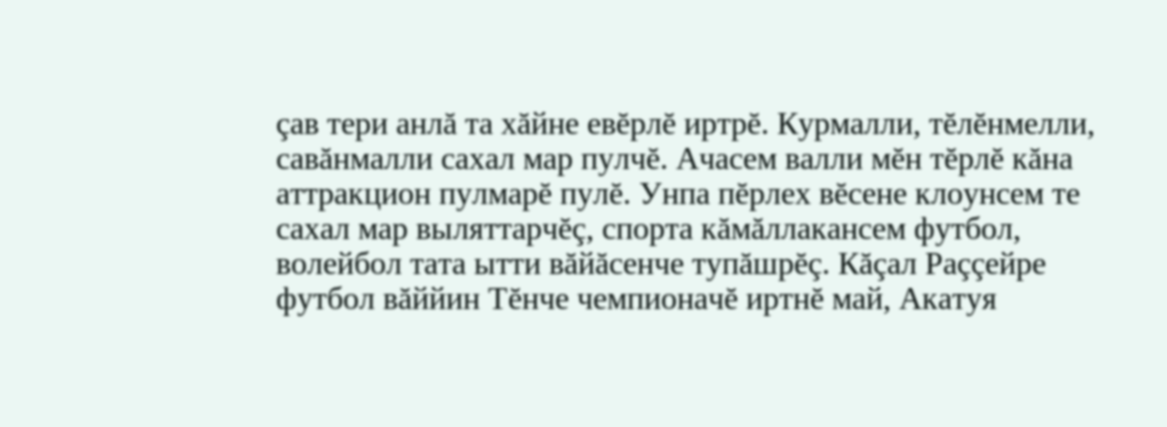çав тери анлă та хăйне евĕрлĕ иртрĕ. Курмалли, тĕлĕнмелли, савăнмалли сахал мар пулчĕ. Ачасем валли мĕн тĕрлĕ кăна аттракцион пулмарĕ пулĕ. Унпа пĕрлех вĕсене клоунсем те сахал мар выляттарчĕç, спорта кăмăллакансем футбол, волейбол тата ытти вăйăсенче тупăшрĕç. Кăçал Раççейре футбол вăййин Тĕнче чемпионачĕ иртнĕ май, Акатуя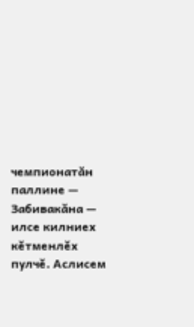чемпионатăн паллине — Забивакăна — илсе килниех кĕтменлĕх пулчĕ. Аслисем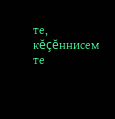те, кĕçĕннисем те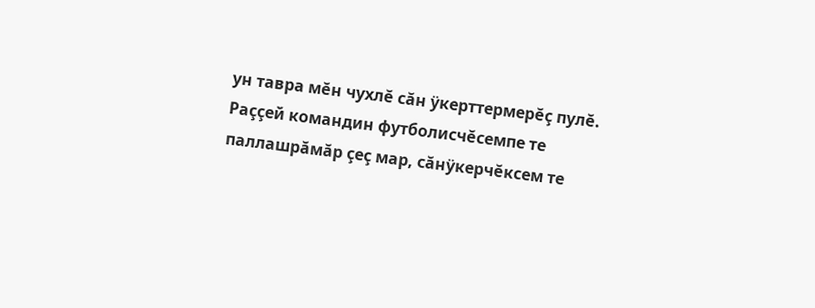ун тавра мĕн чухлĕ сăн ÿкерттермерĕç пулĕ. Раççей командин футболисчĕсемпе те паллашрăмăр çеç мар, сăнÿкерчĕксем те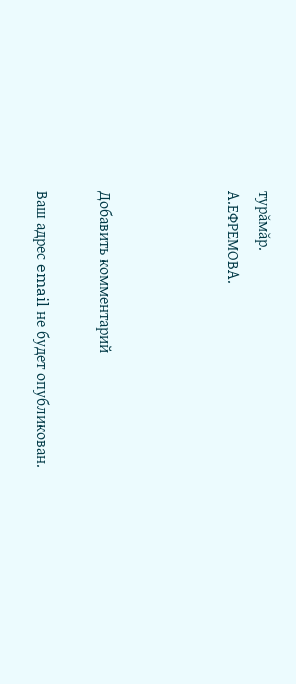турăмăр.
А.ЕФРЕМОВА.



Добавить комментарий

Ваш адрес email не будет опубликован.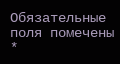Обязательные поля помечены *